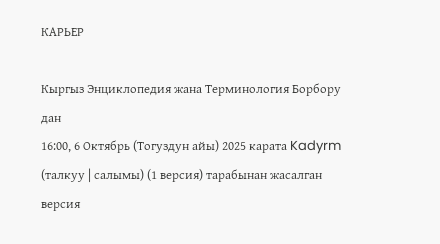КАРЬЕР

Кыргыз Энциклопедия жана Терминология Борбору дан
16:00, 6 Октябрь (Тогуздун айы) 2025 карата Kadyrm (талкуу | салымы) (1 версия) тарабынан жасалган версия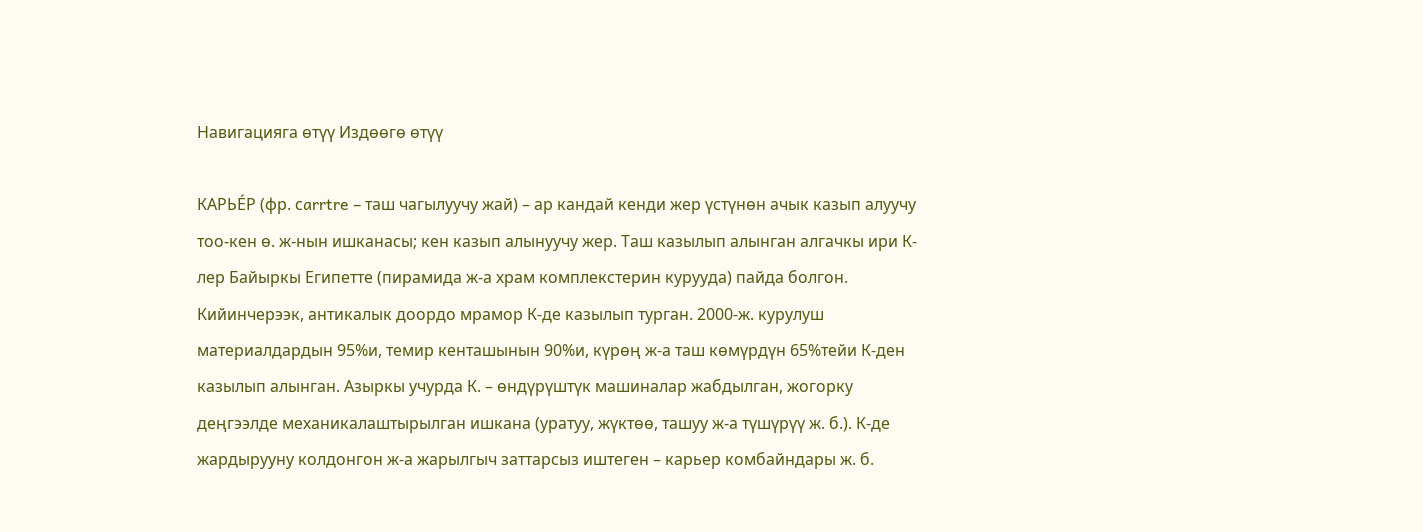Навигацияга өтүү Издөөгө өтүү

КАРЬЕ́Р (фр. сarrtre – таш чагылуучу жай) – ар кандай кенди жер үстүнөн ачык казып алуучу тоо-кен ө. ж-нын ишканасы; кен казып алынуучу жер. Таш казылып алынган алгачкы ири К-лер Байыркы Египетте (пирамида ж-а храм комплекстерин курууда) пайда болгон. Кийинчерээк, антикалык доордо мрамор К-де казылып турган. 2000-ж. курулуш материалдардын 95%и, темир кенташынын 90%и, күрөң ж-а таш көмүрдүн 65%тейи К-ден казылып алынган. Азыркы учурда К. – өндүрүштүк машиналар жабдылган, жогорку деңгээлде механикалаштырылган ишкана (уратуу, жүктөө, ташуу ж-а түшүрүү ж. б.). К-де жардырууну колдонгон ж-а жарылгыч заттарсыз иштеген – карьер комбайндары ж. б.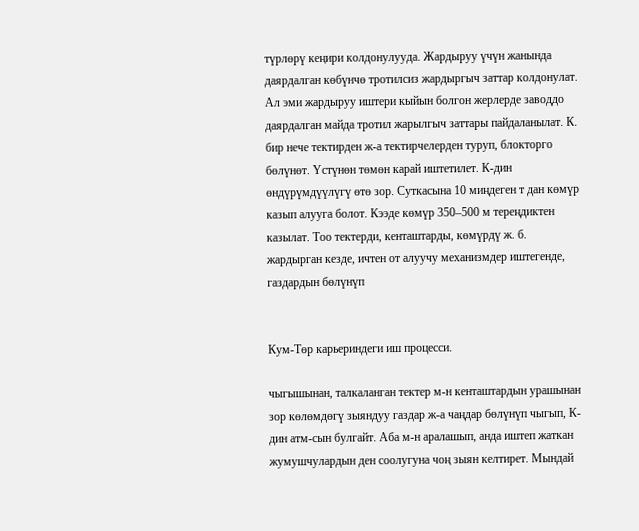түрлөрү кеңири колдонулууда. Жардыруу үчүн жанында даярдалган көбүнчө тротилсиз жардыргыч заттар колдонулат. Ал эми жардыруу иштери кыйын болгон жерлерде заводдо даярдалган майда тротил жарылгыч заттары пайдаланылат. К. бир нече тектирден ж-а тектирчелерден туруп, блокторго бөлүнөт. Үстүнөн төмөн карай иштетилет. К-дин өндүрүмдүүлүгү өтө зор. Суткасына 10 миңдеген т дан көмүр казып алууга болот. Кээде көмүр 350–500 м тереңдиктен казылат. Тоо тектерди, кенташтарды, көмүрдү ж. б. жардырган кезде, ичтен от алуучу механизмдер иштегенде, газдардын бөлүнүп


Кум-Төр карьериндеги иш процесси.

чыгышынан, талкаланган тектер м-н кенташтардын урашынан зор көлөмдөгү зыяндуу газдар ж-а чаңдар бөлүнүп чыгып, К-дин атм-сын булгайт. Аба м-н аралашып, анда иштеп жаткан жумушчулардын ден соолугуна чоң зыян келтирет. Мындай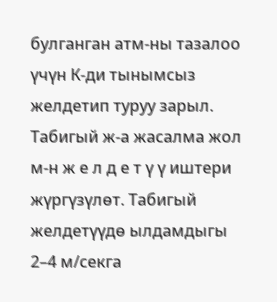булганган атм-ны тазалоо үчүн К-ди тынымсыз желдетип туруу зарыл. Табигый ж-а жасалма жол м-н ж е л д е т ү ү иштери жүргүзүлөт. Табигый желдетүүдө ылдамдыгы 2–4 м/секга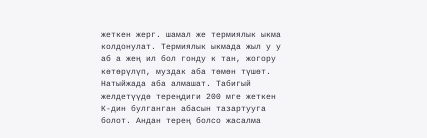жеткен жерг. шамал же термиялык ыкма колдонулат. Термиялык ыкмада жыл у у аб а жең ил бол гонду к тан, жогору көтөрүлүп, муздак аба төмөн түшөт. Натыйжада аба алмашат. Табигый желдетүүдө тереңдиги 200 мге жеткен К-дин булганган абасын тазартууга болот. Андан терең болсо жасалма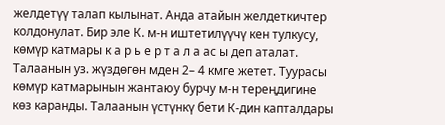желдетүү талап кылынат. Анда атайын желдеткичтер колдонулат. Бир эле К. м-н иштетилүүчү кен тулкусу, көмүр катмары к а р ь е р т а л а ас ы деп аталат. Талаанын уз. жүздөгөн мден 2– 4 кмге жетет. Туурасы көмүр катмарынын жантаюу бурчу м-н тереңдигине көз каранды. Талаанын үстүнкү бети К-дин капталдары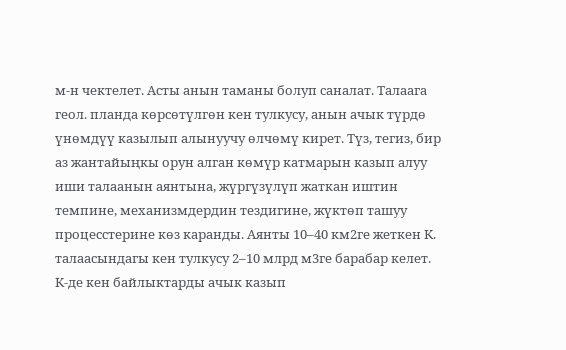м-н чектелет. Асты анын таманы болуп саналат. Талаага геол. планда көрсөтүлгөн кен тулкусу, анын ачык түрдө үнөмдүү казылып алынуучу өлчөмү кирет. Түз, тегиз, бир аз жантайыңкы орун алган көмүр катмарын казып алуу иши талаанын аянтына, жүргүзүлүп жаткан иштин темпине, механизмдердин тездигине, жүктөп ташуу процесстерине көз каранды. Аянты 10–40 км2ге жеткен К. талаасындагы кен тулкусу 2–10 млрд м3ге барабар келет.
К-де кен байлыктарды ачык казып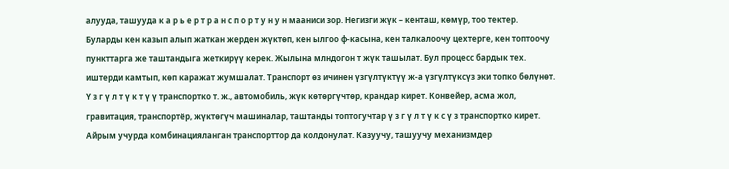алууда, ташууда к а р ь е р т р а н с п о р т у н у н мааниси зор. Негизги жүк – кенташ, көмүр, тоо тектер. Буларды кен казып алып жаткан жерден жүктөп, кен ылгоо ф-касына, кен талкалоочу цехтерге, кен топтоочу пункттарга же таштандыга жеткирүү керек. Жылына млндогон т жүк ташылат. Бул процесс бардык тех. иштерди камтып, көп каражат жумшалат. Транспорт өз ичинен үзгүлтүктүү ж-а үзгүлтүксүз эки топко бөлүнөт. Ү з г ү л т ү к т ү ү транспортко т. ж., автомобиль, жүк көтөргүчтөр, крандар кирет. Конвейер, асма жол, гравитация, транспортёр, жүктөгүч машиналар, таштанды топтогучтар ү з г ү л т ү к с ү з транспортко кирет. Айрым учурда комбинацияланган транспорттор да колдонулат. Казуучу, ташуучу механизмдер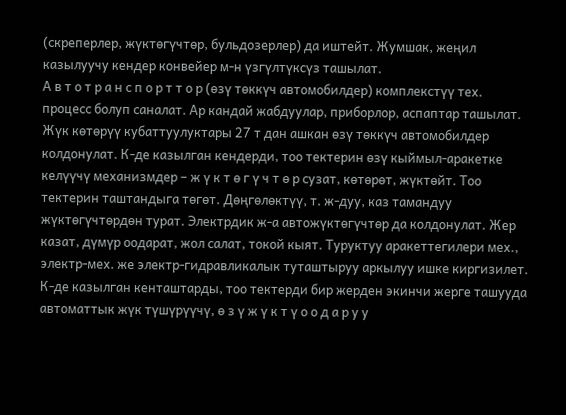(скреперлер, жүктөгүчтөр, бульдозерлер) да иштейт. Жумшак, жеңил казылуучу кендер конвейер м-н үзгүлтүксүз ташылат.
А в т о т р а н с п о р т т о р (өзү төккүч автомобилдер) комплекстүү тех. процесс болуп саналат. Ар кандай жабдуулар, приборлор, аспаптар ташылат. Жүк көтөрүү кубаттуулуктары 27 т дан ашкан өзү төккүч автомобилдер колдонулат. К-де казылган кендерди, тоо тектерин өзү кыймыл-аракетке келүүчү механизмдер – ж ү к т ө г ү ч т ө р сузат, көтөрөт, жүктөйт. Тоо тектерин таштандыга төгөт. Дөңгөлөктүү, т. ж-дуу, каз тамандуу жүктөгүчтөрдөн турат. Электрдик ж-а автожүктөгүчтөр да колдонулат. Жер казат, дүмүр оодарат, жол салат, токой кыят. Туруктуу аракеттегилери мех., электр-мех. же электр-гидравликалык туташтыруу аркылуу ишке киргизилет.
К-де казылган кенташтарды, тоо тектерди бир жерден экинчи жерге ташууда автоматтык жүк түшүрүүчү, ө з ү ж ү к т ү о о д а р у у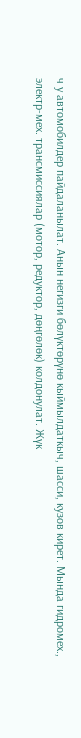ч у автомобилдер пайдаланылат. Анын негизги бөлүктөрүнө кыймылдаткыч, шасси, кузов кирет. Мында гидромех., электр-мех. трансмиссиялар (мотор, редуктор, дөңгөлөк) колдонулат. Жүк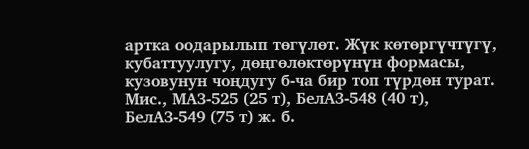артка оодарылып төгүлөт. Жүк көтөргүчтүгү, кубаттуулугу, дөңгөлөктөрүнүн формасы, кузовунун чоңдугу б-ча бир топ түрдөн турат. Мис., МАЗ-525 (25 т), БелАЗ-548 (40 т), БелАЗ-549 (75 т) ж. б.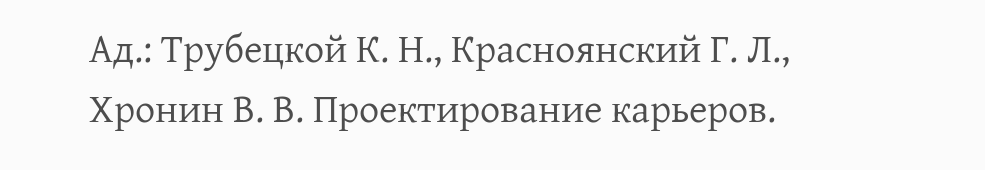Ад.: Трубецкой К. Н., Красноянский Г. Л., Хронин В. В. Проектирование карьеров.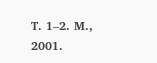Т. 1–2. М., 2001.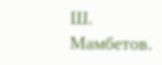Ш. Мамбетов.